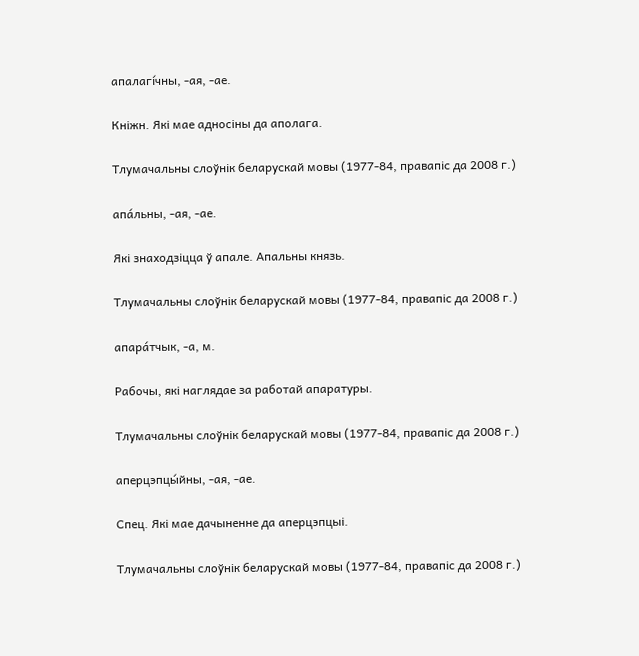апалагі́чны, ‑ая, ‑ае.

Кніжн. Які мае адносіны да аполага.

Тлумачальны слоўнік беларускай мовы (1977-84, правапіс да 2008 г.)

апа́льны, ‑ая, ‑ае.

Які знаходзіцца ў апале. Апальны князь.

Тлумачальны слоўнік беларускай мовы (1977-84, правапіс да 2008 г.)

апара́тчык, ‑а, м.

Рабочы, які наглядае за работай апаратуры.

Тлумачальны слоўнік беларускай мовы (1977-84, правапіс да 2008 г.)

аперцэпцы́йны, ‑ая, ‑ае.

Спец. Які мае дачыненне да аперцэпцыі.

Тлумачальны слоўнік беларускай мовы (1977-84, правапіс да 2008 г.)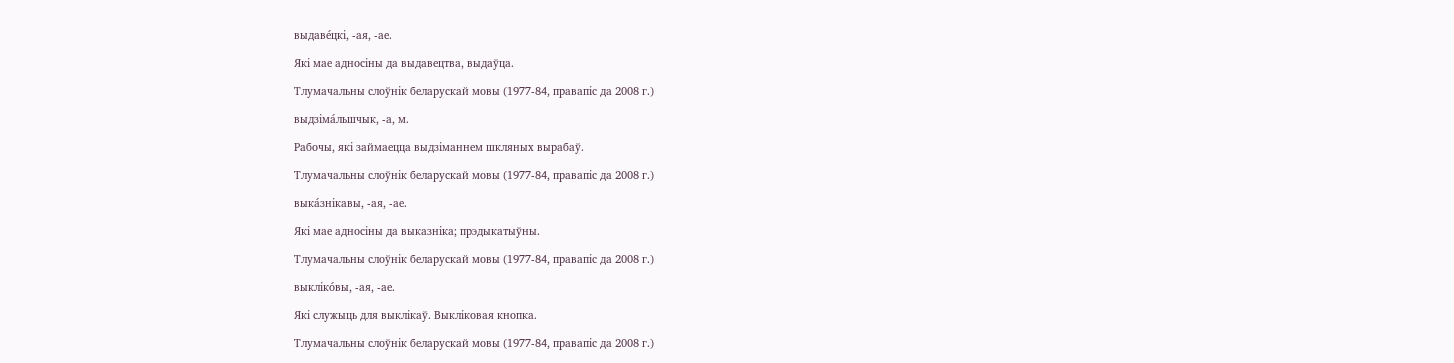выдаве́цкі, ‑ая, ‑ае.

Які мае адносіны да выдавецтва, выдаўца.

Тлумачальны слоўнік беларускай мовы (1977-84, правапіс да 2008 г.)

выдзіма́льшчык, ‑а, м.

Рабочы, які займаецца выдзіманнем шкляных вырабаў.

Тлумачальны слоўнік беларускай мовы (1977-84, правапіс да 2008 г.)

выка́знікавы, ‑ая, ‑ае.

Які мае адносіны да выказніка; прэдыкатыўны.

Тлумачальны слоўнік беларускай мовы (1977-84, правапіс да 2008 г.)

выкліко́вы, ‑ая, ‑ае.

Які служыць для выклікаў. Выкліковая кнопка.

Тлумачальны слоўнік беларускай мовы (1977-84, правапіс да 2008 г.)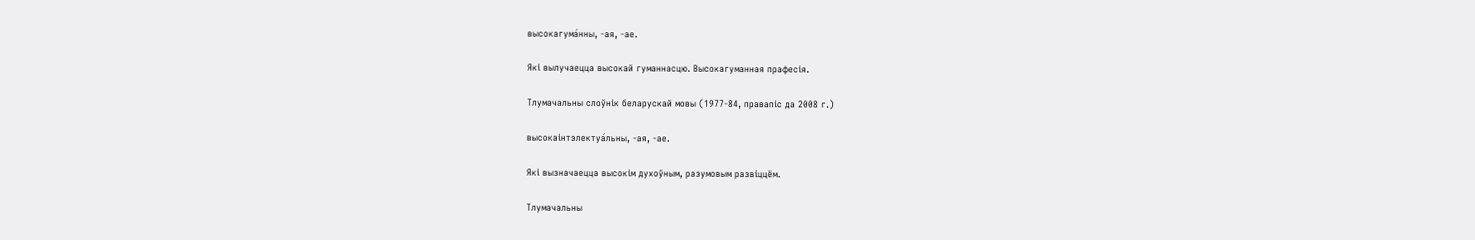высокагума́нны, ‑ая, ‑ае.

Які вылучаецца высокай гуманнасцю. Высокагуманная прафесія.

Тлумачальны слоўнік беларускай мовы (1977-84, правапіс да 2008 г.)

высокаінтэлектуа́льны, ‑ая, ‑ае.

Які вызначаецца высокім духоўным, разумовым развіццём.

Тлумачальны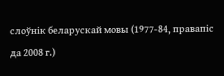слоўнік беларускай мовы (1977-84, правапіс да 2008 г.)